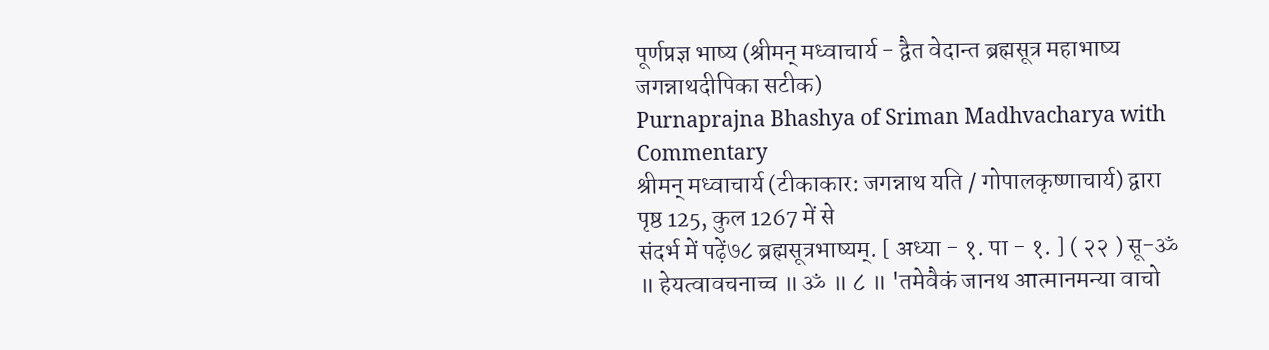पूर्णप्रज्ञ भाष्य (श्रीमन् मध्वाचार्य - द्वैत वेदान्त ब्रह्मसूत्र महाभाष्य जगन्नाथदीपिका सटीक)
Purnaprajna Bhashya of Sriman Madhvacharya with Commentary
श्रीमन् मध्वाचार्य (टीकाकार: जगन्नाथ यति / गोपालकृष्णाचार्य) द्वारा
पृष्ठ 125, कुल 1267 में से
संदर्भ में पढ़ें७८ ब्रह्मसूत्रभाष्यम्. [ अध्या - १. पा - १. ] ( २२ ) सू-ॐ ॥ हेयत्वावचनाच्च ॥ ॐ ॥ ८ ॥ 'तमेवैकं जानथ आत्मानमन्या वाचो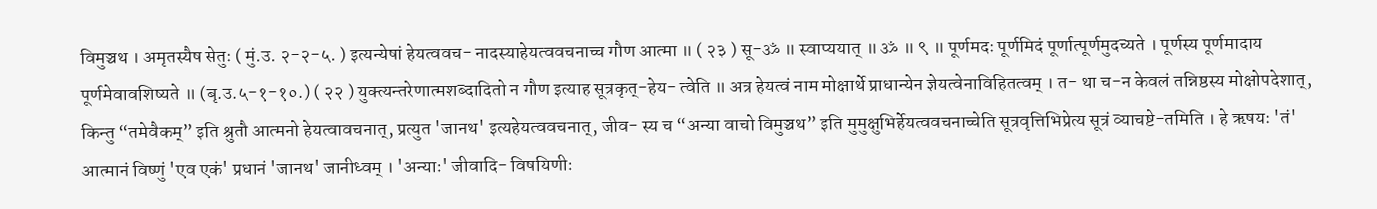विमुञ्चथ । अमृतस्यैष सेतुः ( मुं.उ. २-२-५. ) इत्यन्येषां हेयत्ववच- नादस्याहेयत्ववचनाच्च गौण आत्मा ॥ ( २३ ) सू-ॐ ॥ स्वाप्ययात् ॥ ॐ ॥ ९ ॥ पूर्णमदः पूर्णमिदं पूर्णात्पूर्णमुदच्यते । पूर्णस्य पूर्णमादाय पूर्णमेवावशिष्यते ॥ (बृ.उ.५-१-१०.) ( २२ ) युक्त्यन्तरेणात्मशब्दादितो न गौण इत्याह सूत्रकृत्-हेय- त्वेति ॥ अत्र हेयत्वं नाम मोक्षार्थे प्राधान्येन ज्ञेयत्वेनाविहितत्वम् । त- था च-न केवलं तन्निष्ठस्य मोक्षोपदेशात्, किन्तु “तमेवैकम्” इति श्रुतौ आत्मनो हेयत्वावचनात्, प्रत्युत 'जानथ' इत्यहेयत्ववचनात्, जीव- स्य च “अन्या वाचो विमुञ्चथ” इति मुमुक्षुभिर्हेयत्ववचनाच्चेति सूत्रवृत्तिभिप्रेत्य सूत्रं व्याचष्टे-तमिति । हे ऋषयः 'तं' आत्मानं विष्णुं 'एव एकं' प्रधानं 'जानथ' जानीध्वम् । 'अन्याः' जीवादि- विषयिणीः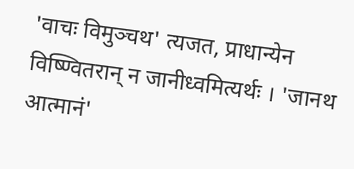'वाचः विमुञ्चथ' त्यजत, प्राधान्येन विष्ण्वितरान् न जानीध्वमित्यर्थः । 'जानथ आत्मानं'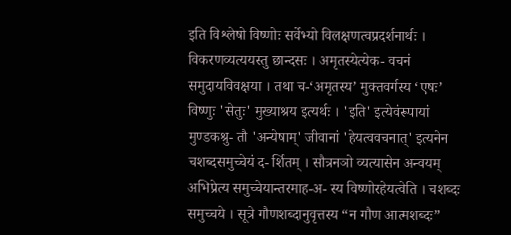इति विश्लेषो विष्णोः सर्वेभ्यो विलक्षणत्वप्रदर्शनार्थः । विकरणव्यत्ययस्तु छान्दसः । अमृतस्येत्येक- वचनं समुदायविवक्षया । तथा च-‘अमृतस्य’ मुक्तवर्गस्य ‘एषः’ विष्णुः 'सेतुः' मुख्याश्रय इत्यर्थः । 'इति' इत्येवंरूपायां मुण्डकश्रु- तौ 'अन्येषाम्' जीवानां 'हेयत्ववचनात्' इत्यनेन चशब्दसमुच्चेयं द- र्शितम् । सौत्रनञो व्यत्यासेन अन्वयम् अभिप्रेत्य समुच्चेयान्तरमाह-अ- स्य विष्णोरहेयत्वेति । चशब्दः समुच्चये । सूत्रे गौणशब्दानुवृत्तस्य “न गौण आत्मशब्दः”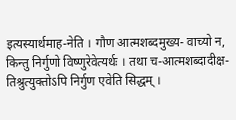इत्यस्यार्थमाह-नेति । गौण आत्मशब्दमुख्य- वाच्यो न, किन्तु निर्गुणो विष्णुरेवेत्यर्थः । तथा च-आत्मशब्दादीक्ष- तिश्रुत्युक्तोऽपि निर्गुण एवेति सिद्धम् ।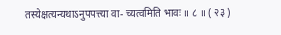तस्येक्षत्यन्यथाऽनुपपत्त्या वा- च्यत्वमिति भावः ॥ ८ ॥ ( २३ )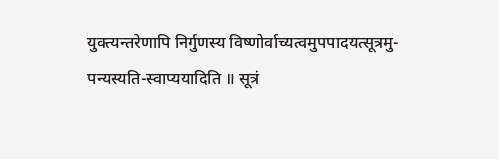युक्त्यन्तरेणापि निर्गुणस्य विष्णोर्वाच्यत्वमुपपादयत्सूत्रमु- पन्यस्यति-स्वाप्ययादिति ॥ सूत्रं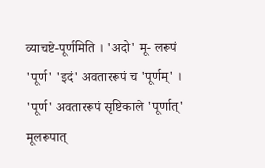व्याचष्टे-पूर्णमिति । 'अदो' मू- लरूपं 'पूर्ण' 'इदं' अवताररूपं च 'पूर्णम्' । 'पूर्ण' अवताररूपं सृष्टिकाले 'पूर्णात्' मूलरूपात्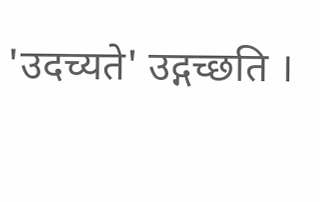'उदच्यते' उद्गच्छति ।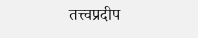तत्त्वप्रदीप